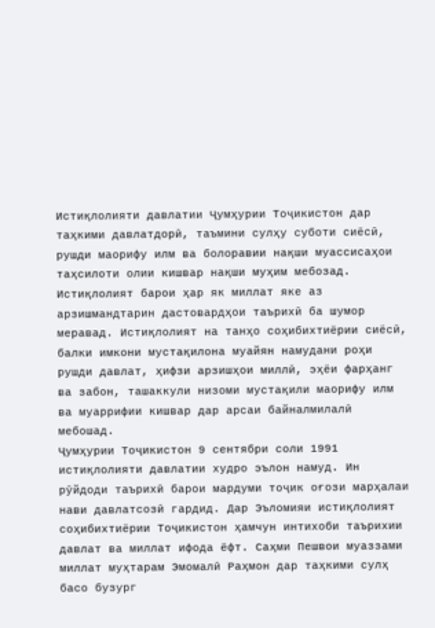Истиқлолияти давлатии Ҷумҳурии Тоҷикистон дар таҳкими давлатдорӣ, таъмини сулҳу суботи сиёсӣ, рушди маорифу илм ва болоравии нақши муассисаҳои таҳсилоти олии кишвар нақши муҳим мебозад. Истиқлолият барои ҳар як миллат яке аз арзишмандтарин дастовардҳои таърихӣ ба шумор меравад. Истиқлолият на танҳо соҳибихтиёрии сиёсӣ, балки имкони мустақилона муайян намудани роҳи рушди давлат, ҳифзи арзишҳои миллӣ, эҳёи фарҳанг ва забон, ташаккули низоми мустақили маорифу илм ва муаррифии кишвар дар арсаи байналмилалӣ мебошад.
Ҷумҳурии Тоҷикистон 9 сентябри соли 1991 истиқлолияти давлатии худро эълон намуд. Ин рӯйдоди таърихӣ барои мардуми тоҷик оғози марҳалаи нави давлатсозӣ гардид. Дар Эъломияи истиқлолият соҳибихтиёрии Тоҷикистон ҳамчун интихоби таърихии давлат ва миллат ифода ёфт. Саҳми Пешвои муаззами миллат муҳтарам Эмомалӣ Раҳмон дар таҳкими сулҳ басо бузург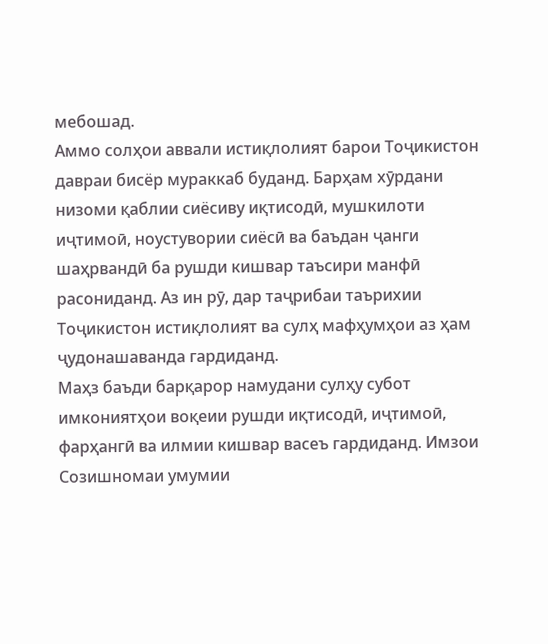мебошад.
Аммо солҳои аввали истиқлолият барои Тоҷикистон давраи бисёр мураккаб буданд. Барҳам хӯрдани низоми қаблии сиёсиву иқтисодӣ, мушкилоти иҷтимоӣ, ноустувории сиёсӣ ва баъдан ҷанги шаҳрвандӣ ба рушди кишвар таъсири манфӣ расониданд. Аз ин рӯ, дар таҷрибаи таърихии Тоҷикистон истиқлолият ва сулҳ мафҳумҳои аз ҳам ҷудонашаванда гардиданд.
Маҳз баъди барқарор намудани сулҳу субот имкониятҳои воқеии рушди иқтисодӣ, иҷтимоӣ, фарҳангӣ ва илмии кишвар васеъ гардиданд. Имзои Созишномаи умумии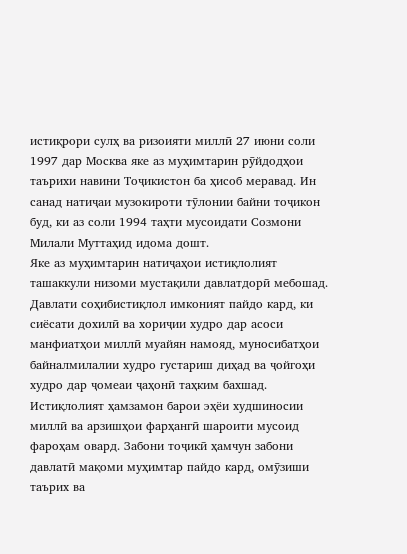истиқрори сулҳ ва ризоияти миллӣ 27 июни соли 1997 дар Москва яке аз муҳимтарин рӯйдодҳои таърихи навини Тоҷикистон ба ҳисоб меравад. Ин санад натиҷаи музокироти тӯлонии байни тоҷикон буд, ки аз соли 1994 таҳти мусоидати Созмони Милали Муттаҳид идома дошт.
Яке аз муҳимтарин натиҷаҳои истиқлолият ташаккули низоми мустақили давлатдорӣ мебошад. Давлати соҳибистиқлол имконият пайдо кард, ки сиёсати дохилӣ ва хориҷии худро дар асоси манфиатҳои миллӣ муайян намояд, муносибатҳои байналмилалии худро густариш диҳад ва ҷойгоҳи худро дар ҷомеаи ҷаҳонӣ таҳким бахшад.
Истиқлолият ҳамзамон барои эҳёи худшиносии миллӣ ва арзишҳои фарҳангӣ шароити мусоид фароҳам овард. Забони тоҷикӣ ҳамчун забони давлатӣ мақоми муҳимтар пайдо кард, омӯзиши таърих ва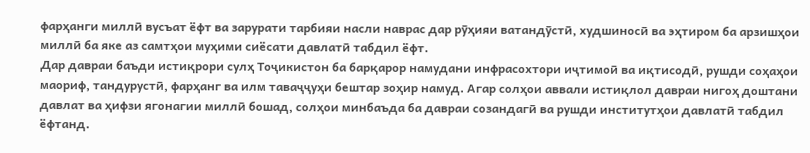фарҳанги миллӣ вусъат ёфт ва зарурати тарбияи насли наврас дар рӯҳияи ватандӯстӣ, худшиносӣ ва эҳтиром ба арзишҳои миллӣ ба яке аз самтҳои муҳими сиёсати давлатӣ табдил ёфт.
Дар давраи баъди истиқрори сулҳ Тоҷикистон ба барқарор намудани инфрасохтори иҷтимоӣ ва иқтисодӣ, рушди соҳаҳои маориф, тандурустӣ, фарҳанг ва илм таваҷҷуҳи бештар зоҳир намуд. Агар солҳои аввали истиқлол давраи нигоҳ доштани давлат ва ҳифзи ягонагии миллӣ бошад, солҳои минбаъда ба давраи созандагӣ ва рушди институтҳои давлатӣ табдил ёфтанд.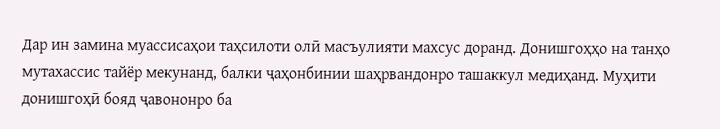Дар ин замина муассисаҳои таҳсилоти олӣ масъулияти махсус доранд. Донишгоҳҳо на танҳо мутахассис тайёр мекунанд, балки ҷаҳонбинии шаҳрвандонро ташаккул медиҳанд. Муҳити донишгоҳӣ бояд ҷавононро ба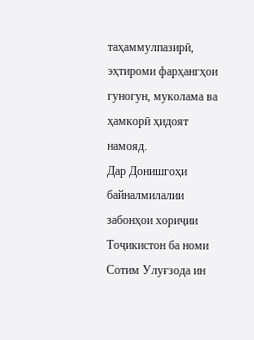таҳаммулпазирӣ, эҳтироми фарҳангҳои гуногун, муколама ва ҳамкорӣ ҳидоят намояд.
Дар Донишгоҳи байналмилалии забонҳои хориҷии Тоҷикистон ба номи Сотим Улуғзода ин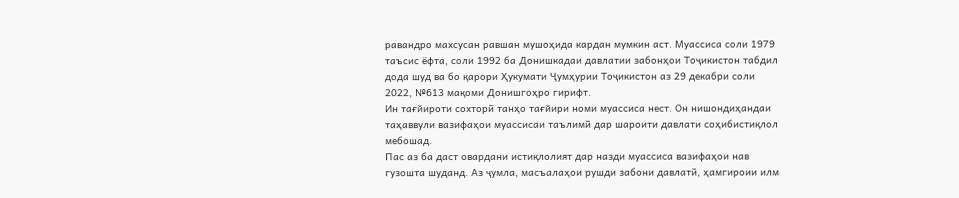равандро махсусан равшан мушоҳида кардан мумкин аст. Муассиса соли 1979 таъсис ёфта, соли 1992 ба Донишкадаи давлатии забонҳои Тоҷикистон табдил дода шуд ва бо қарори Ҳукумати Ҷумҳурии Тоҷикистон аз 29 декабри соли 2022, №613 мақоми Донишгоҳро гирифт.
Ин тағйироти сохторӣ танҳо тағйири номи муассиса нест. Он нишондиҳандаи таҳаввули вазифаҳои муассисаи таълимӣ дар шароити давлати соҳибистиқлол мебошад.
Пас аз ба даст овардани истиқлолият дар назди муассиса вазифаҳои нав гузошта шуданд. Аз ҷумла, масъалаҳои рушди забони давлатӣ, ҳамгироии илм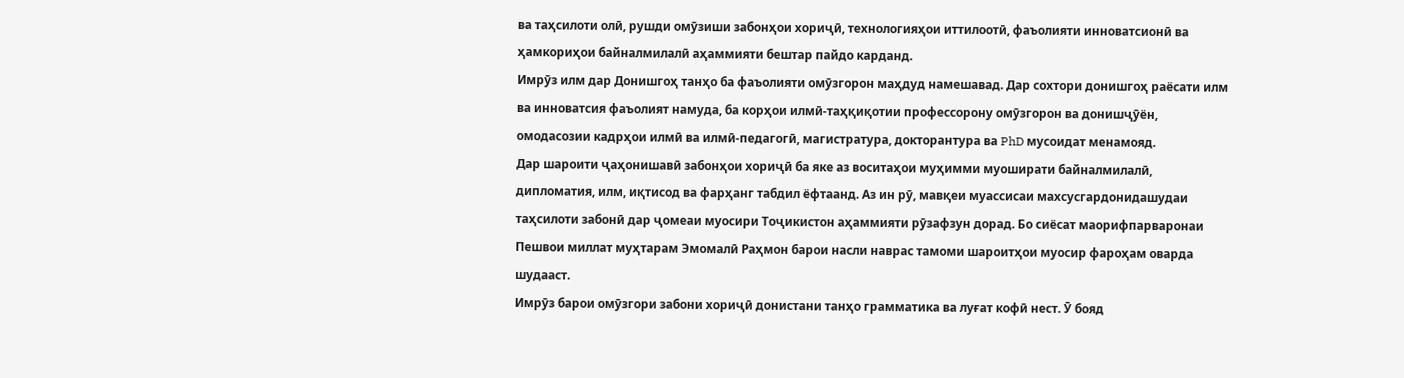ва таҳсилоти олӣ, рушди омӯзиши забонҳои хориҷӣ, технологияҳои иттилоотӣ, фаъолияти инноватсионӣ ва ҳамкориҳои байналмилалӣ аҳаммияти бештар пайдо карданд.
Имрӯз илм дар Донишгоҳ танҳо ба фаъолияти омӯзгорон маҳдуд намешавад. Дар сохтори донишгоҳ раёсати илм ва инноватсия фаъолият намуда, ба корҳои илмӣ-таҳқиқотии профессорону омӯзгорон ва донишҷӯён, омодасозии кадрҳои илмӣ ва илмӣ-педагогӣ, магистратура, докторантура ва PhD мусоидат менамояд.
Дар шароити ҷаҳонишавӣ забонҳои хориҷӣ ба яке аз воситаҳои муҳимми муоширати байналмилалӣ, дипломатия, илм, иқтисод ва фарҳанг табдил ёфтаанд. Аз ин рӯ, мавқеи муассисаи махсусгардонидашудаи таҳсилоти забонӣ дар ҷомеаи муосири Тоҷикистон аҳаммияти рӯзафзун дорад. Бо сиёсат маорифпарваронаи Пешвои миллат муҳтарам Эмомалӣ Раҳмон барои насли наврас тамоми шароитҳои муосир фароҳам оварда шудааст.
Имрӯз барои омӯзгори забони хориҷӣ донистани танҳо грамматика ва луғат кофӣ нест. Ӯ бояд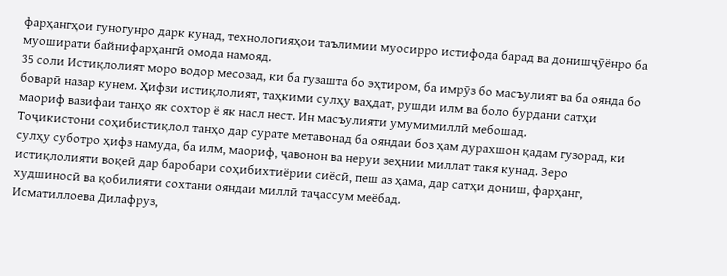фарҳангҳои гуногунро дарк кунад, технологияҳои таълимии муосирро истифода барад ва донишҷӯёнро ба муоширати байнифарҳангӣ омода намояд.
35 соли Истиқлолият моро водор месозад, ки ба гузашта бо эҳтиром, ба имрӯз бо масъулият ва ба оянда бо боварӣ назар кунем. Ҳифзи истиқлолият, таҳкими сулҳу ваҳдат, рушди илм ва боло бурдани сатҳи маориф вазифаи танҳо як сохтор ё як насл нест. Ин масъулияти умумимиллӣ мебошад.
Тоҷикистони соҳибистиқлол танҳо дар сурате метавонад ба ояндаи боз ҳам дурахшон қадам гузорад, ки сулҳу суботро ҳифз намуда, ба илм, маориф, ҷавонон ва неруи зеҳнии миллат такя кунад. Зеро истиқлолияти воқеӣ дар баробари соҳибихтиёрии сиёсӣ, пеш аз ҳама, дар сатҳи дониш, фарҳанг, худшиносӣ ва қобилияти сохтани ояндаи миллӣ таҷассум меёбад.
Исматиллоева Дилафруз,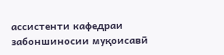ассистенти кафедраи забоншиносии муқоисавӣ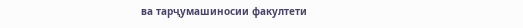ва тарҷумашиносии факултети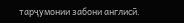тарҷумонии забони англисӣ.